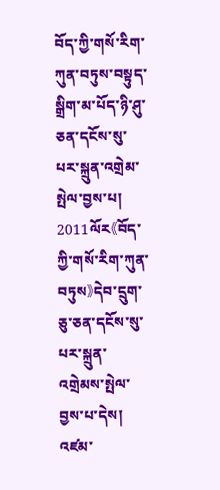བོད་ཀྱི་གསོ་རིག་ཀུན་བཏུས་བསྟུད་སྒྲིག་མ་པོད་ཉི་ཤུ་ཅན་དངོས་སུ་པར་སྐྲུན་འགྲེམ་སྤེལ་བྱས་པ།
2011ལོར《བོད་ཀྱི་གསོ་རིག་ཀུན་བཏུས》དེབ་དྲུག་ཅུ་ཅན་དངོས་སུ་པར་སྐྲུན་འགྲེམས་སྤེལ་བྱས་པ་དེས། འཛམ་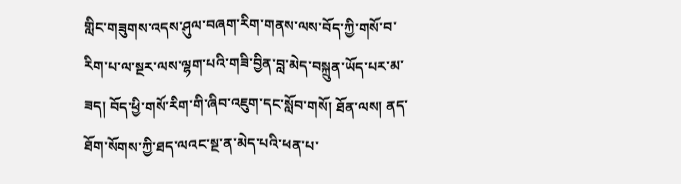གླིང་གཟུགས་འདས་ཤུལ་བཞག་རིག་གནས་ལས་བོད་ཀྱི་གསོ་བ་རིག་པ་ལ་སྔར་ལས་ལྷག་པའི་གཟི་བྱིན་བླ་མེད་བསྐྲུན་ཡོད་པར་མ་ཟད། བོད་ཕྱི་གསོ་རིག་གི་ཞིབ་འཇུག་དང་སློབ་གསོ། ཐོན་ལས། ནད་ཐོག་སོགས་ཀྱི་ཐད་ལའང་སྔ་ན་མེད་པའི་ཕན་པ་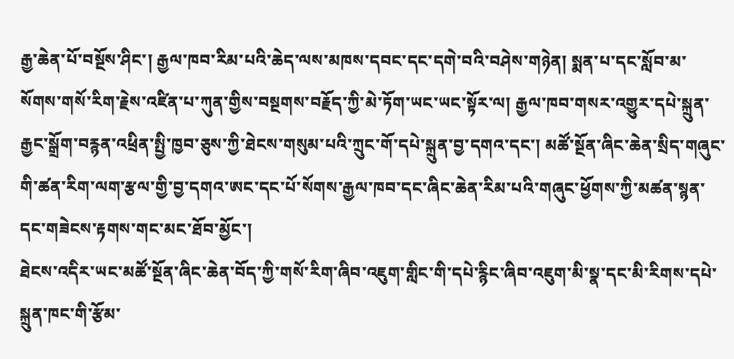རྒྱ་ཆེན་པོ་བསྔོས་ཤིང་། རྒྱལ་ཁབ་རིམ་པའི་ཆེད་ལས་མཁས་དབང་དང་དགེ་བའི་བཤེས་གཉེན། སྨན་པ་དང་སློབ་མ་སོགས་གསོ་རིག་རྗེས་འཛིན་པ་ཀུན་གྱིས་བསྔགས་བརྗོད་ཀྱི་མེ་ཏོག་ཡང་ཡང་སྟོར་ལ། རྒྱལ་ཁབ་གསར་འགྱུར་དཔེ་སྐྲུན་རྒྱང་སྒྲོག་བརྙན་འཕྲིན་སྤྱི་ཁྱབ་ཅུས་ཀྱི་ཐེངས་གསུམ་པའི་ཀྲུང་གོ་དཔེ་སྐྲུན་བྱ་དགའ་དང་། མཚོ་སྔོན་ཞིང་ཆེན་སྲིད་གཞུང་གི་ཚན་རིག་ལག་རྩལ་གྱི་བྱ་དགའ་ཨང་དང་པོ་སོགས་རྒྱལ་ཁབ་དང་ཞིང་ཆེན་རིམ་པའི་གཞུང་ཕྱོགས་ཀྱི་མཚན་སྙན་དང་གཟེངས་རྟགས་གང་མང་ཐོབ་མྱོང་།
ཐེངས་འདིར་ཡང་མཚོ་སྔོན་ཞིང་ཆེན་བོད་ཀྱི་གསོ་རིག་ཞིབ་འཇུག་གླིང་གི་དཔེ་རྙིང་ཞིབ་འཇུག་མི་སྣ་དང་མི་རིགས་དཔེ་སྐྲུན་ཁང་གི་རྩོམ་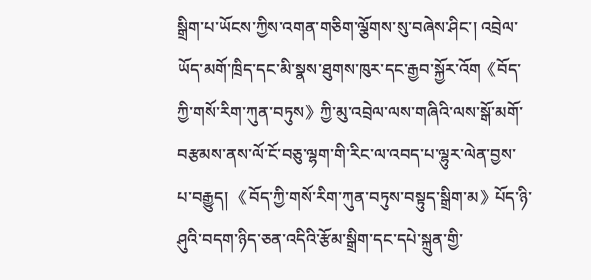སྒྲིག་པ་ཡོངས་ཀྱིས་འགན་གཅིག་ལྕོགས་སུ་བཞེས་ཤིང་། འབྲེལ་ཡོད་མགོ་ཁྲིད་དང་མི་སྣས་ཐུགས་ཁུར་དང་རྒྱབ་སྐྱོར་འོག《བོད་ཀྱི་གསོ་རིག་ཀུན་བཏུས》ཀྱི་མུ་འབྲེལ་ལས་གཞིའི་ལས་སྒོ་མགོ་བརྩམས་ནས་ལོ་ངོ་བཅུ་ལྷག་གི་རིང་ལ་འབད་པ་ལྷུར་ལེན་བྱས་པ་བརྒྱུད། 《བོད་ཀྱི་གསོ་རིག་ཀུན་བཏུས་བསྟུད་སྒྲིག་མ》པོད་ཉི་ཤུའི་བདག་ཉིད་ཅན་འདིའི་རྩོམ་སྒྲིག་དང་དཔེ་སྐྲུན་གྱི་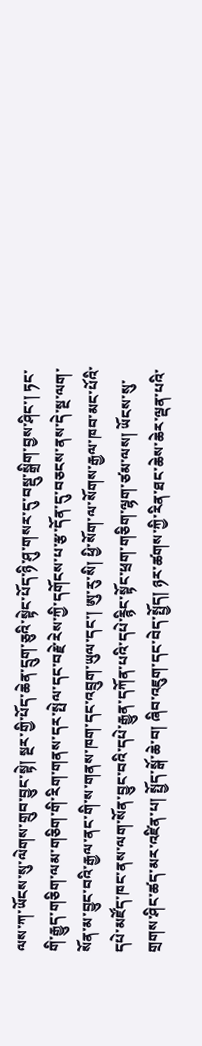ལས་ཀ་ཡོངས་སུ་ལེགས་གྲུབ་བྱུང་སྟེ། སྔར་གྱི་པོད་ཆེན་དྲུག་ཅུའི་སྟེང་པོད་ཉི་ཤུ་གསར་དུ་བསྡུ་སྒྲིག་བྱས་ཤིང་། ཏང་གི་རྒྱུད་གཅིག་ལམ་གཅིག་གི་རིག་གནས་དར་སྤེལ་དང་བརྗེ་རེས་ཀྱི་དགོངས་པ་རྩ་དོན་དུ་བཅངས་ནས་དེ་སྔ་ལག་སོན་མ་བྱུང་བའི་རྒྱལ་ནང་གི་ས་གནས་ཁག་དང་འབྲུག་ཡུལ་དང་། ཨུ་རུ་སི། ཕྱི་སོག་ལ་སོགས་རྒྱལ་ཁབ་མང་པོའི་དཔེ་མཛོད་ཁང་ནས་ལག་སོན་བྱུང་བའི་དཔེ་རྒྱུན་དཀོན་པའི་དཔེ་རྙིང་སྟོང་ཕྲག་གཅིག་ལྷག་ཙམ་ལས། ཡོངས་སུ་གྲགས་ཤིང་ཚད་མར་འཛིན་པ། སྤྱོད་སྒོ་ཆེ་བ། ཞིབ་འཇུག་དང་བེད་སྤྱོད། ཉར་ཚགས་ཀྱི་རིན་ཐང་ཆེས་ཆེར་ལྡན་པའི་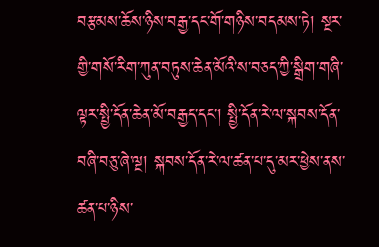བརྩམས་ཆོས་ཉིས་བརྒྱ་དང་གོ་གཉིས་བདམས་ཏེ། སྔར་གྱི་གསོ་རིག་ཀུན་བཏུས་ཆེན་མོའི་ས་བཅད་ཀྱི་སྒྲིག་གཞི་ལྟར་སྤྱི་དོན་ཆེན་མོ་བརྒྱད་དང་། སྤྱི་དོན་རེ་ལ་སྐབས་དོན་བཞི་བཅུ་ཞེ་ལྔ། སྐབས་དོན་རེ་ལ་ཚན་པ་དུ་མར་ཕྱེས་ནས་ཚན་པ་ཉིས་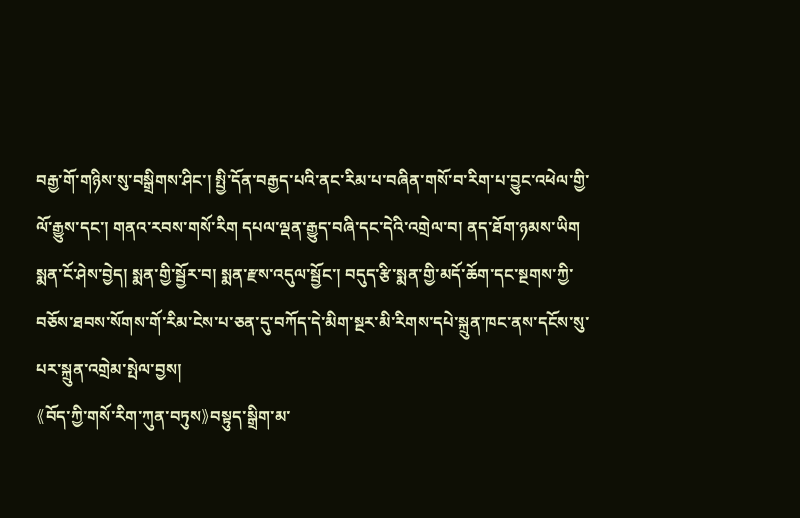བརྒྱ་གོ་གཉིས་སུ་བསྒྲིགས་ཤིང་། སྤྱི་དོན་བརྒྱད་པའི་ནང་རིམ་པ་བཞིན་གསོ་བ་རིག་པ་བྱུང་འཕེལ་གྱི་ལོ་རྒྱུས་དང་། གནའ་རབས་གསོ་རིག དཔལ་ལྡན་རྒྱུད་བཞི་དང་དེའི་འགྲེལ་བ། ནད་ཐོག་ཉམས་ཡིག སྨན་ངོ་ཤེས་བྱེད། སྨན་གྱི་སྦྱོར་བ། སྨན་རྫས་འདུལ་སྦྱོང་། བདུད་རྩི་སྨན་གྱི་མདོ་ཆོག་དང་སྔགས་ཀྱི་བཅོས་ཐབས་སོགས་གོ་རིམ་ངེས་པ་ཅན་དུ་བཀོད་དེ་མིག་སྔར་མི་རིགས་དཔེ་སྐྲུན་ཁང་ནས་དངོས་སུ་པར་སྐྲུན་འགྲེམ་སྤེལ་བྱས།
《བོད་ཀྱི་གསོ་རིག་ཀུན་བཏུས》བསྟུད་སྒྲིག་མ་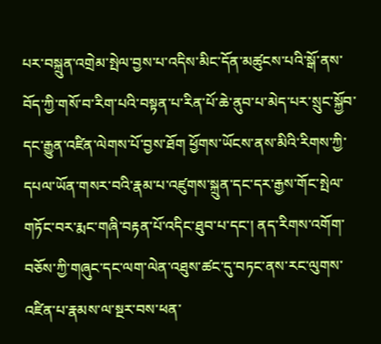པར་བསྐྲུན་འགྲེམ་སྤེལ་བྱས་པ་འདིས་མིང་དོན་མཚུངས་པའི་སྒོ་ནས་བོད་ཀྱི་གསོ་བ་རིག་པའི་བསྟན་པ་རིན་པོ་ཆེ་ནུབ་པ་མེད་པར་སྲུང་སྐྱོབ་དང་རྒྱུན་འཛིན་ལེགས་པོ་བྱས་ཐོག ཕྱོགས་ཡོངས་ནས་མིའི་རིགས་ཀྱི་དཔལ་ཡོན་གསར་བའི་རྣམ་པ་འཛུགས་སྐྲུན་དང་དར་རྒྱས་གོང་སྤེལ་གཏོང་བར་རྨང་གཞི་བརྟན་པོ་འདིང་ཐུབ་པ་དང་། ནད་རིགས་འགོག་བཅོས་ཀྱི་གཞུང་དང་ལག་ལེན་འཐུས་ཚང་དུ་བཏང་ནས་རང་ལུགས་འཛིན་པ་རྣམས་ལ་སྔར་བས་ཕན་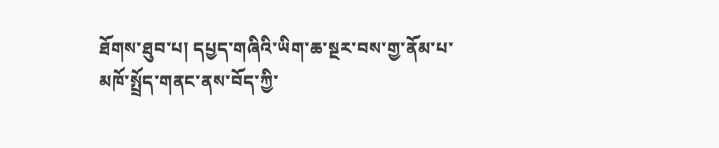ཐོགས་ཐུབ་པ། དཔྱད་གཞིའི་ཡིག་ཆ་སྔར་བས་གྱ་ནོམ་པ་མཁོ་སྤྲོད་གནང་ནས་བོད་ཀྱི་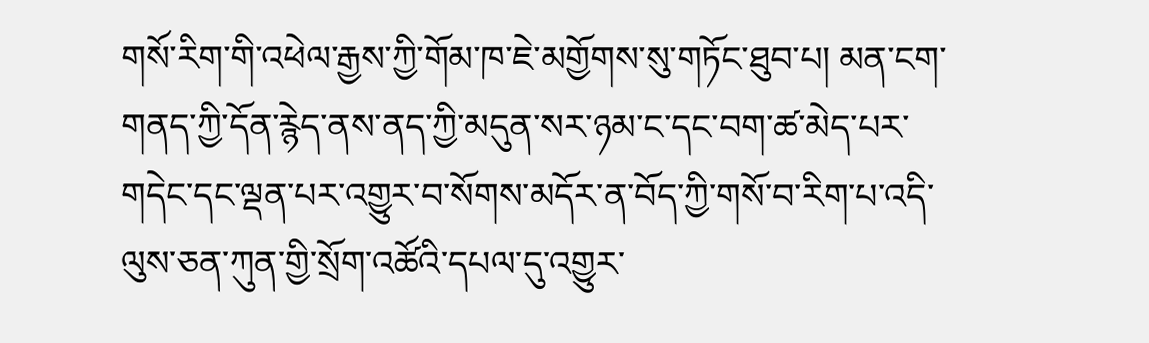གསོ་རིག་གི་འཕེལ་རྒྱས་ཀྱི་གོམ་ཁ་ཇེ་མགྱོགས་སུ་གཏོང་ཐུབ་པ། མན་ངག་གནད་ཀྱི་དོན་རྙེད་ནས་ནད་ཀྱི་མདུན་སར་ཉམ་ང་དང་བག་ཚ་མེད་པར་གདེང་དང་ལྡན་པར་འགྱུར་བ་སོགས་མདོར་ན་བོད་ཀྱི་གསོ་བ་རིག་པ་འདི་ལུས་ཅན་ཀུན་གྱི་སྲོག་འཚོའི་དཔལ་དུ་འགྱུར་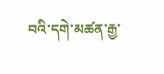བའི་དགེ་མཚན་རྒྱ་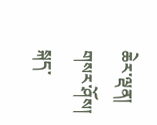ཆེར་ལྡན།
གསར་ཤོས།
སྐད་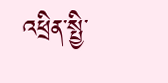འཕྲིན་སྤྱི་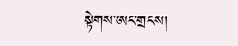སྟེགས་ཨང་གྲངས།